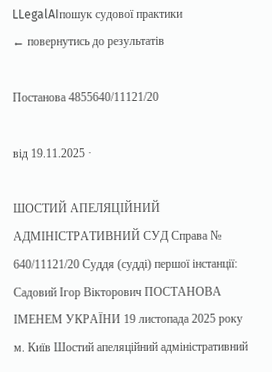LLegalAIпошук судової практики
← повернутись до результатів

Постанова 4855640/11121/20

від 19.11.2025 ·

ШОСТИЙ АПЕЛЯЦІЙНИЙ АДМІНІСТРАТИВНИЙ СУД Справа № 640/11121/20 Суддя (судді) першої інстанції: Садовий Ігор Вікторович ПОСТАНОВА ІМЕНЕМ УКРАЇНИ 19 листопада 2025 року м. Київ Шостий апеляційний адміністративний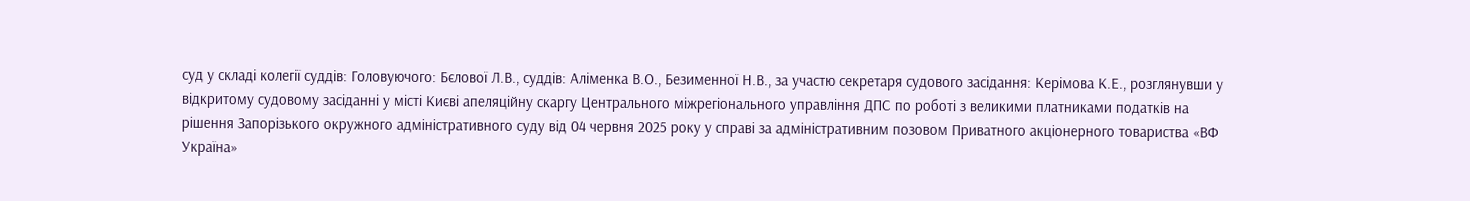суд у складі колегії суддів: Головуючого: Бєлової Л.В., суддів: Аліменка В.О., Безименної Н.В., за участю секретаря судового засідання: Керімова К.Е., розглянувши у відкритому судовому засіданні у місті Києві апеляційну скаргу Центрального міжрегіонального управління ДПС по роботі з великими платниками податків на рішення Запорізького окружного адміністративного суду від 04 червня 2025 року у справі за адміністративним позовом Приватного акціонерного товариства «ВФ Україна»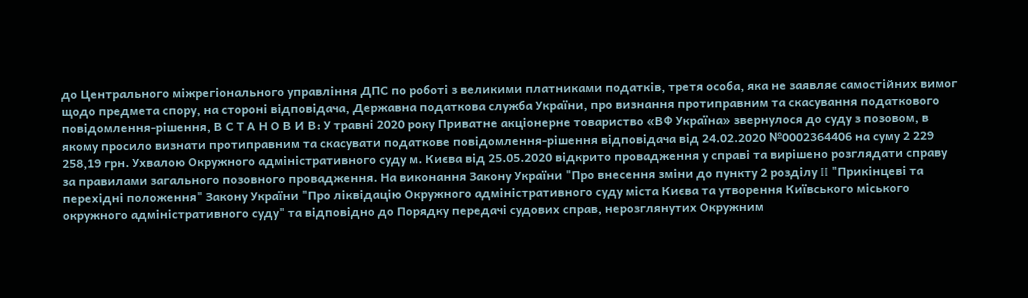до Центрального міжрегіонального управління ДПС по роботі з великими платниками податків, третя особа, яка не заявляє самостійних вимог щодо предмета спору, на стороні відповідача, Державна податкова служба України, про визнання протиправним та скасування податкового повідомлення-рішення, В С Т А Н О В И В: У травні 2020 року Приватне акціонерне товариство «ВФ Україна» звернулося до суду з позовом, в якому просило визнати протиправним та скасувати податкове повідомлення-рішення відповідача від 24.02.2020 №0002364406 на суму 2 229 258,19 грн. Ухвалою Окружного адміністративного суду м. Києва від 25.05.2020 відкрито провадження у справі та вирішено розглядати справу за правилами загального позовного провадження. На виконання Закону України "Про внесення зміни до пункту 2 розділу II "Прикінцеві та перехідні положення" Закону України "Про ліквідацію Окружного адміністративного суду міста Києва та утворення Київського міського окружного адміністративного суду" та відповідно до Порядку передачі судових справ, нерозглянутих Окружним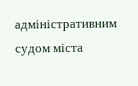адміністративним судом міста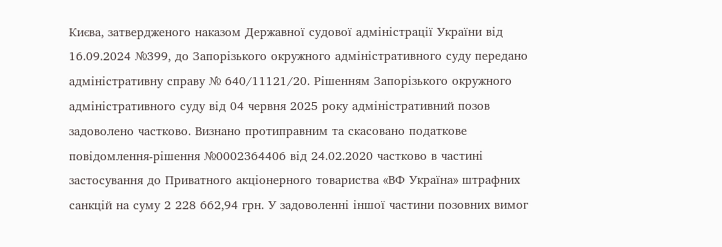Києва, затвердженого наказом Державної судової адміністрації України від 16.09.2024 №399, до Запорізького окружного адміністративного суду передано адміністративну справу № 640/11121/20. Рішенням Запорізького окружного адміністративного суду від 04 червня 2025 року адміністративний позов задоволено частково. Визнано протиправним та скасовано податкове повідомлення-рішення №0002364406 від 24.02.2020 частково в частині застосування до Приватного акціонерного товариства «ВФ Україна» штрафних санкцій на суму 2 228 662,94 грн. У задоволенні іншої частини позовних вимог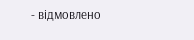- відмовлено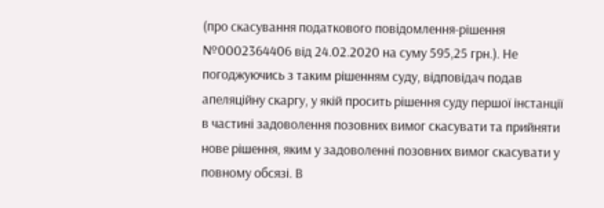(про скасування податкового повідомлення-рішення №0002364406 від 24.02.2020 на суму 595,25 грн.). Не погоджуючись з таким рішенням суду, відповідач подав апеляційну скаргу, у якій просить рішення суду першої інстанції в частині задоволення позовних вимог скасувати та прийняти нове рішення, яким у задоволенні позовних вимог скасувати у повному обсязі. В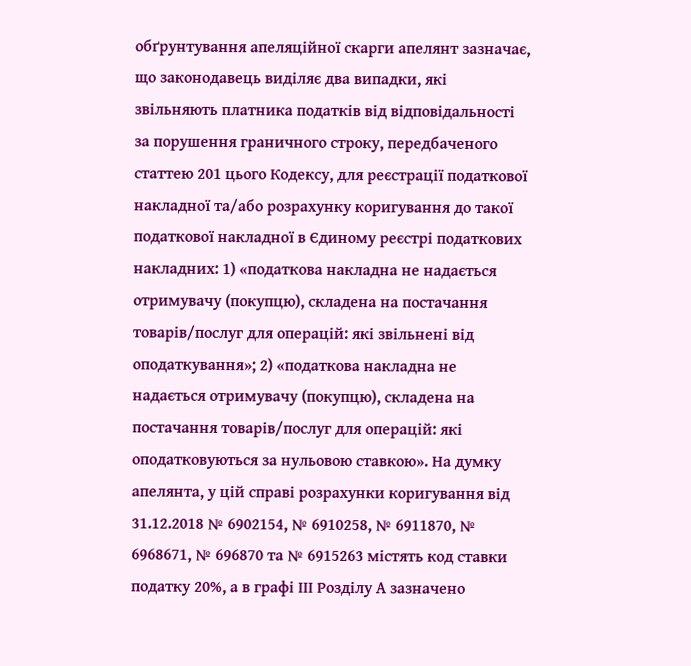обґрунтування апеляційної скарги апелянт зазначає, що законодавець виділяє два випадки, які звільняють платника податків від відповідальності за порушення граничного строку, передбаченого статтею 201 цього Кодексу, для реєстрації податкової накладної та/або розрахунку коригування до такої податкової накладної в Єдиному реєстрі податкових накладних: 1) «податкова накладна не надається отримувачу (покупцю), складена на постачання товарів/послуг для операцій: які звільнені від оподаткування»; 2) «податкова накладна не надається отримувачу (покупцю), складена на постачання товарів/послуг для операцій: які оподатковуються за нульовою ставкою». На думку апелянта, у цій справі розрахунки коригування від 31.12.2018 № 6902154, № 6910258, № 6911870, № 6968671, № 696870 та № 6915263 містять код ставки податку 20%, а в графі ІІІ Розділу А зазначено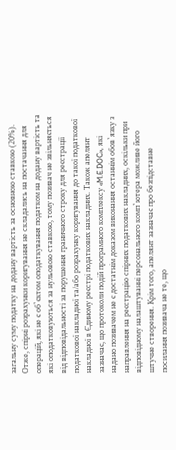загальну суму податку на додану вартість за основною ставкою (20%). Отже, спірні розрахунки коригування не складались на постачання для операцій, які не є об`єктом оподаткування податком на додану вартість та які оподатковуються за нульовою ставкою, тому позивач не звільняється від відповідальності за порушення граничного строку для реєстрації податкової накладної та/або розрахунку коригування до такої податкової накладної в Єдиному реєстрі податкових накладних. Також апелянт зазначає, що протоколи подій програмного комплексу «M.E.DOC», які надано позивачем не є достатнім доказом виконання останнім обов`язку з направлення на реєстрацію спірних податкових накладних, оскільки при відповідному налаштуванні персонального комп`ютера можливе його штучне створення. Крім того, апелянт зазначає про безпідставне посилання позивача не те, що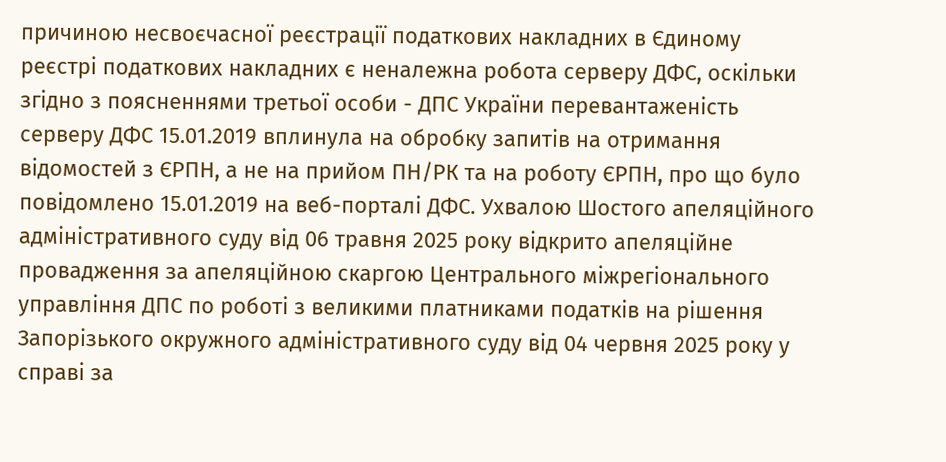причиною несвоєчасної реєстрації податкових накладних в Єдиному реєстрі податкових накладних є неналежна робота серверу ДФС, оскільки згідно з поясненнями третьої особи - ДПС України перевантаженість серверу ДФС 15.01.2019 вплинула на обробку запитів на отримання відомостей з ЄРПН, а не на прийом ПН/РК та на роботу ЄРПН, про що було повідомлено 15.01.2019 на веб-порталі ДФС. Ухвалою Шостого апеляційного адміністративного суду від 06 травня 2025 року відкрито апеляційне провадження за апеляційною скаргою Центрального міжрегіонального управління ДПС по роботі з великими платниками податків на рішення Запорізького окружного адміністративного суду від 04 червня 2025 року у справі за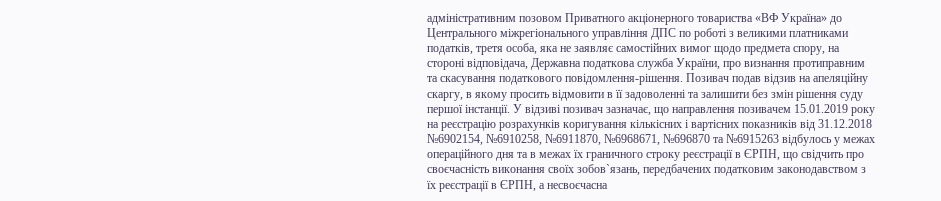адміністративним позовом Приватного акціонерного товариства «ВФ Україна» до Центрального міжрегіонального управління ДПС по роботі з великими платниками податків, третя особа, яка не заявляє самостійних вимог щодо предмета спору, на стороні відповідача, Державна податкова служба України, про визнання протиправним та скасування податкового повідомлення-рішення. Позивач подав відзив на апеляційну скаргу, в якому просить відмовити в її задоволенні та залишити без змін рішення суду першої інстанції. У відзиві позивач зазначає, що направлення позивачем 15.01.2019 року на реєстрацію розрахунків коригування кількісних і вартісних показників від 31.12.2018 №6902154, №6910258, №6911870, №6968671, №696870 та №6915263 відбулось у межах операційного дня та в межах їх граничного строку реєстрації в ЄРПН, що свідчить про своєчасність виконання своїх зобов`язань, передбачених податковим законодавством з їх реєстрації в ЄРПН, а несвоєчасна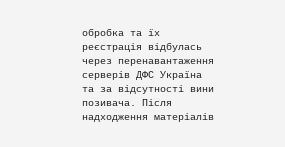обробка та їх реєстрація відбулась через перенавантаження серверів ДФС Україна та за відсутності вини позивача. Після надходження матеріалів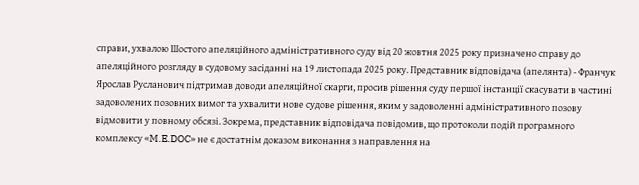справи, ухвалою Шостого апеляційного адміністративного суду від 20 жовтня 2025 року призначено справу до апеляційного розгляду в судовому засіданні на 19 листопада 2025 року. Представник відповідача (апелянта) - Франчук Ярослав Русланович підтримав доводи апеляційної скарги, просив рішення суду першої інстанції скасувати в частині задоволених позовних вимог та ухвалити нове судове рішення, яким у задоволенні адміністративного позову відмовити у повному обсязі. Зокрема, представник відповідача повідомив, що протоколи подій програмного комплексу «M.E.DOC» не є достатнім доказом виконання з направлення на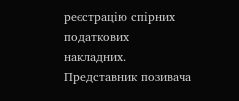реєстрацію спірних податкових накладних. Представник позивача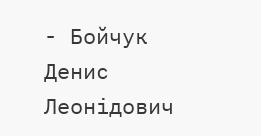- Бойчук Денис Леонідович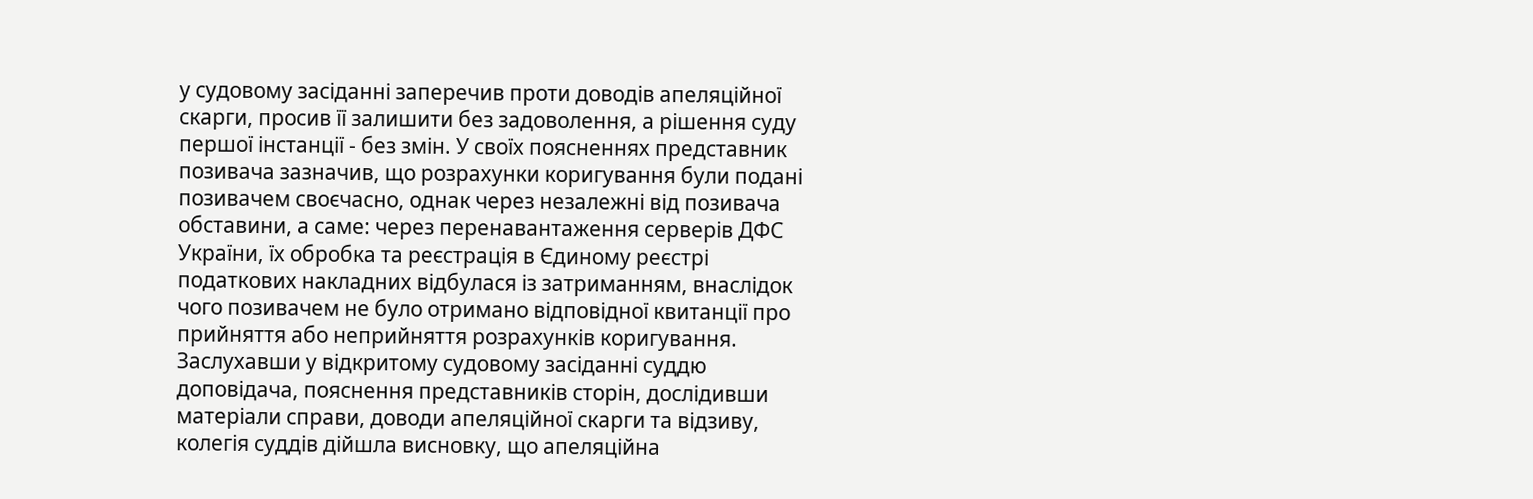у судовому засіданні заперечив проти доводів апеляційної скарги, просив її залишити без задоволення, а рішення суду першої інстанції - без змін. У своїх поясненнях представник позивача зазначив, що розрахунки коригування були подані позивачем своєчасно, однак через незалежні від позивача обставини, а саме: через перенавантаження серверів ДФС України, їх обробка та реєстрація в Єдиному реєстрі податкових накладних відбулася із затриманням, внаслідок чого позивачем не було отримано відповідної квитанції про прийняття або неприйняття розрахунків коригування. Заслухавши у відкритому судовому засіданні суддю доповідача, пояснення представників сторін, дослідивши матеріали справи, доводи апеляційної скарги та відзиву, колегія суддів дійшла висновку, що апеляційна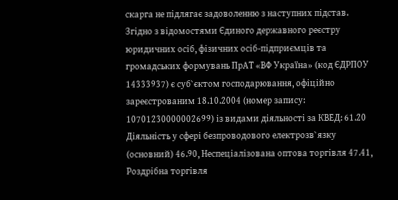скарга не підлягає задоволенню з наступних підстав. Згідно з відомостями Єдиного державного реєстру юридичних осіб, фізичних осіб-підприємців та громадських формувань ПрАТ «ВФ Україна» (код ЄДРПОУ 14333937) є суб`єктом господарювання, офіційно зареєстрованим 18.10.2004 (номер запису: 10701230000002699) із видами діяльності за КВЕД: 61.20 Діяльність у сфері безпроводового електрозв`язку (основний) 46.90, Неспеціалізована оптова торгівля 47.41, Роздрібна торгівля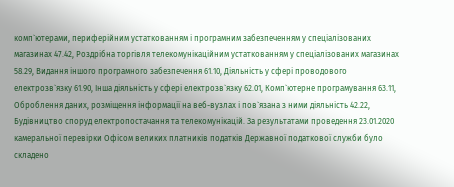комп`ютерами, периферійним устаткованням і програмним забезпеченням у спеціалізованих магазинах 47.42, Роздрібна торгівля телекомунікаційним устаткованням у спеціалізованих магазинах 58.29, Видання іншого програмного забезпечення 61.10, Діяльність у сфері проводового електрозв`язку 61.90, Інша діяльність у сфері електрозв`язку 62.01, Комп`ютерне програмування 63.11, Оброблення даних, розміщення інформації на веб-вузлах і пов`язана з ними діяльність 42.22, Будівництво споруд електропостачання та телекомунікацій. За результатами проведення 23.01.2020 камеральної перевірки Офісом великих платників податків Державної податкової служби було складено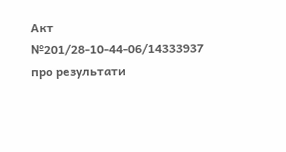Акт №201/28-10-44-06/14333937 про результати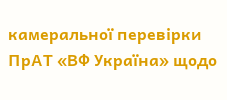камеральної перевірки ПрАТ «ВФ Україна» щодо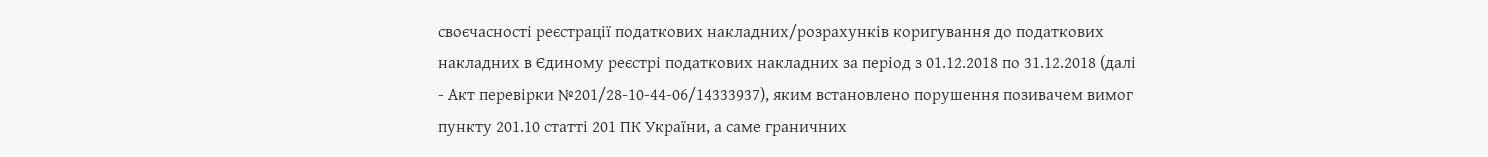своєчасності реєстрації податкових накладних/розрахунків коригування до податкових накладних в Єдиному реєстрі податкових накладних за період з 01.12.2018 по 31.12.2018 (далі - Акт перевірки №201/28-10-44-06/14333937), яким встановлено порушення позивачем вимог пункту 201.10 статті 201 ПК України, а саме граничних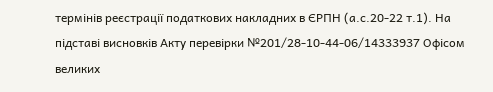термінів реєстрації податкових накладних в ЄРПН (а.с.20-22 т.1). На підставі висновків Акту перевірки №201/28-10-44-06/14333937 Офісом великих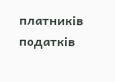платників податків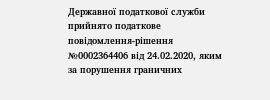Державної податкової служби прийнято податкове повідомлення-рішення №0002364406 від 24.02.2020, яким за порушення граничних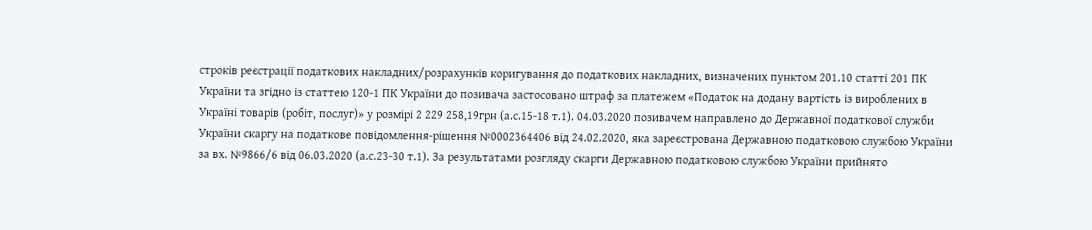строків реєстрації податкових накладних/розрахунків коригування до податкових накладних, визначених пунктом 201.10 статті 201 ПК України та згідно із статтею 120-1 ПК України до позивача застосовано штраф за платежем «Податок на додану вартість із вироблених в Україні товарів (робіт, послуг)» у розмірі 2 229 258,19грн (а.с.15-18 т.1). 04.03.2020 позивачем направлено до Державної податкової служби України скаргу на податкове повідомлення-рішення №0002364406 від 24.02.2020, яка зареєстрована Державною податковою службою України за вх. №9866/6 від 06.03.2020 (а.с.23-30 т.1). За результатами розгляду скарги Державною податковою службою України прийнято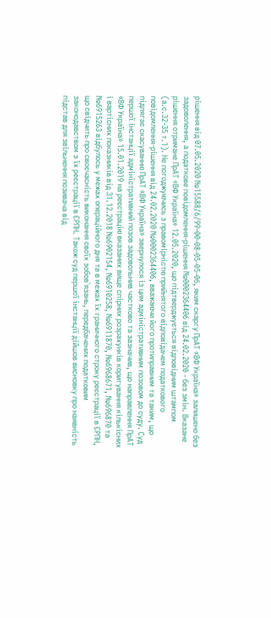рішення від 07.05.2020 №15588/6/99-00-08-05-05-06, яким скаргу ПрАТ «ВФ Україна» залишено без задоволення, а податкове повідомлення-рішення №0002364406 від 24.02.2020 - без змін. Вказане рішення отримане ПрАТ «ВФ Україна» 12.05.2020, що підтверджується відповідним штампом (а.с.32-35 т.1). Не погоджуючись з правомірністю прийнятого відповідачем податкового повідомлення-рішення від 24.02.2020 №0002364406, вважаючи його протиправним та таким, що підлягає скасуванню ПрАТ «ВФ Україна» звернулося із цим адміністративним позовом до суду. Суд першої інстанції адміністративний позов задовольнив частково та зазначив, що направлення ПрАТ «ВФ Україна» 15.01.2019 на реєстрацію вказаних вище спірних розрахунків коригування кількісних і вартісних показників від 31.12.2018 №6902154, №6910258, №6911870, №6968671, №696870 та №6915263 відбулось у межах операційного дня та в межах їх граничного строку реєстрації в ЄРПН, що свідчить про своєчасність виконання своїх зобов`язань, передбачених податковим законодавством з їх реєстрації в ЄРПН. Також суд першої інстанції дійшов висновку про наявність підстав для звільнення позивача від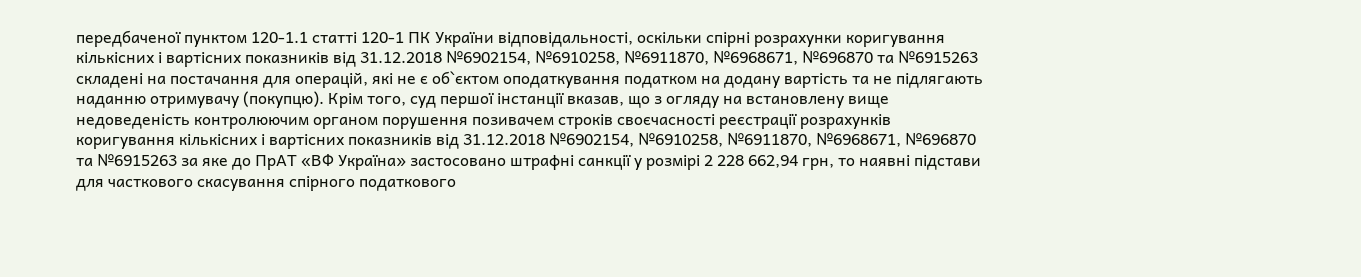передбаченої пунктом 120-1.1 статті 120-1 ПК України відповідальності, оскільки спірні розрахунки коригування кількісних і вартісних показників від 31.12.2018 №6902154, №6910258, №6911870, №6968671, №696870 та №6915263 складені на постачання для операцій, які не є об`єктом оподаткування податком на додану вартість та не підлягають наданню отримувачу (покупцю). Крім того, суд першої інстанції вказав, що з огляду на встановлену вище недоведеність контролюючим органом порушення позивачем строків своєчасності реєстрації розрахунків коригування кількісних і вартісних показників від 31.12.2018 №6902154, №6910258, №6911870, №6968671, №696870 та №6915263 за яке до ПрАТ «ВФ Україна» застосовано штрафні санкції у розмірі 2 228 662,94 грн, то наявні підстави для часткового скасування спірного податкового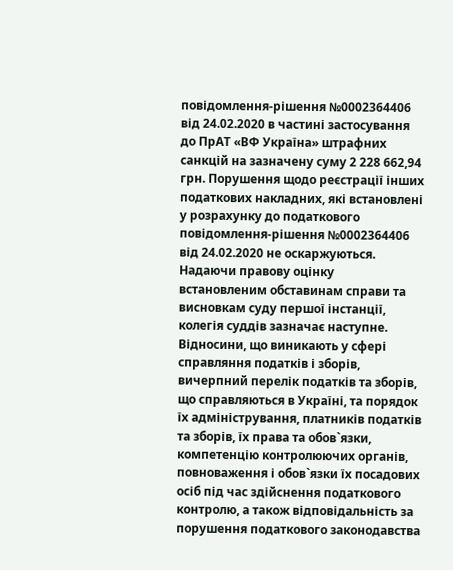повідомлення-рішення №0002364406 від 24.02.2020 в частині застосування до ПрАТ «ВФ Україна» штрафних санкцій на зазначену суму 2 228 662,94 грн. Порушення щодо реєстрації інших податкових накладних, які встановлені у розрахунку до податкового повідомлення-рішення №0002364406 від 24.02.2020 не оскаржуються. Надаючи правову оцінку встановленим обставинам справи та висновкам суду першої інстанції, колегія суддів зазначає наступне. Відносини, що виникають у сфері справляння податків і зборів, вичерпний перелік податків та зборів, що справляються в Україні, та порядок їх адміністрування, платників податків та зборів, їх права та обов`язки, компетенцію контролюючих органів, повноваження і обов`язки їх посадових осіб під час здійснення податкового контролю, а також відповідальність за порушення податкового законодавства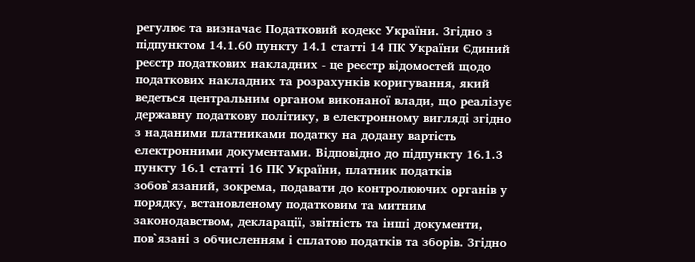регулює та визначає Податковий кодекс України. Згідно з підпунктом 14.1.60 пункту 14.1 статті 14 ПК України Єдиний реєстр податкових накладних - це реєстр відомостей щодо податкових накладних та розрахунків коригування, який ведеться центральним органом виконаної влади, що реалізує державну податкову політику, в електронному вигляді згідно з наданими платниками податку на додану вартість електронними документами. Відповідно до підпункту 16.1.3 пункту 16.1 статті 16 ПК України, платник податків зобов`язаний, зокрема, подавати до контролюючих органів у порядку, встановленому податковим та митним законодавством, декларації, звітність та інші документи, пов`язані з обчисленням і сплатою податків та зборів. Згідно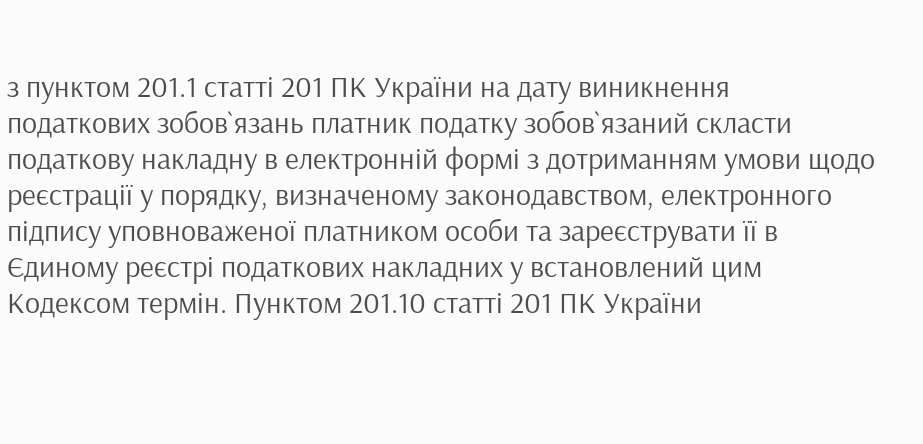з пунктом 201.1 статті 201 ПК України на дату виникнення податкових зобов`язань платник податку зобов`язаний скласти податкову накладну в електронній формі з дотриманням умови щодо реєстрації у порядку, визначеному законодавством, електронного підпису уповноваженої платником особи та зареєструвати її в Єдиному реєстрі податкових накладних у встановлений цим Кодексом термін. Пунктом 201.10 статті 201 ПК України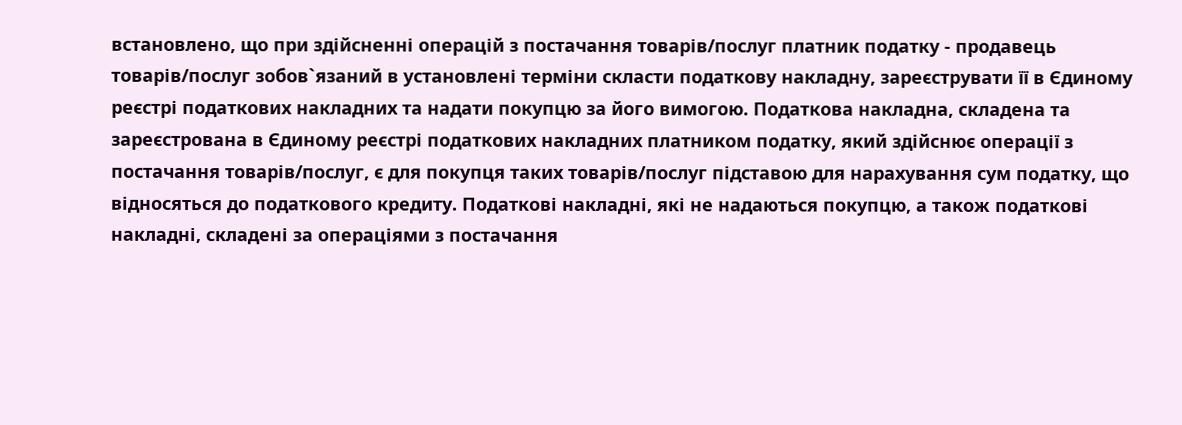встановлено, що при здійсненні операцій з постачання товарів/послуг платник податку - продавець товарів/послуг зобов`язаний в установлені терміни скласти податкову накладну, зареєструвати її в Єдиному реєстрі податкових накладних та надати покупцю за його вимогою. Податкова накладна, складена та зареєстрована в Єдиному реєстрі податкових накладних платником податку, який здійснює операції з постачання товарів/послуг, є для покупця таких товарів/послуг підставою для нарахування сум податку, що відносяться до податкового кредиту. Податкові накладні, які не надаються покупцю, а також податкові накладні, складені за операціями з постачання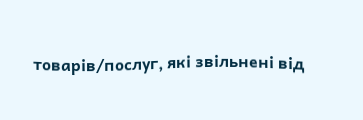товарів/послуг, які звільнені від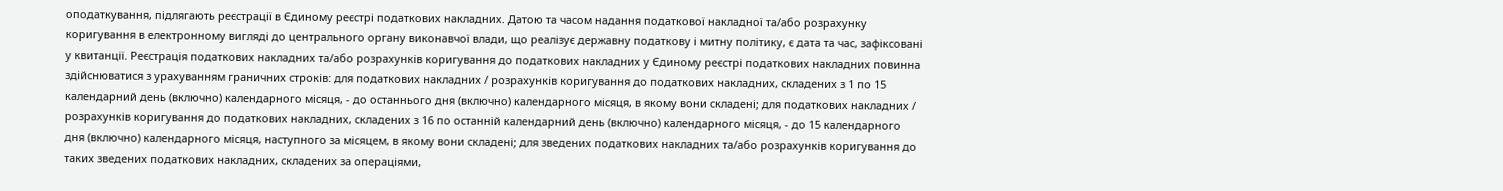оподаткування, підлягають реєстрації в Єдиному реєстрі податкових накладних. Датою та часом надання податкової накладної та/або розрахунку коригування в електронному вигляді до центрального органу виконавчої влади, що реалізує державну податкову і митну політику, є дата та час, зафіксовані у квитанції. Реєстрація податкових накладних та/або розрахунків коригування до податкових накладних у Єдиному реєстрі податкових накладних повинна здійснюватися з урахуванням граничних строків: для податкових накладних / розрахунків коригування до податкових накладних, складених з 1 по 15 календарний день (включно) календарного місяця, - до останнього дня (включно) календарного місяця, в якому вони складені; для податкових накладних / розрахунків коригування до податкових накладних, складених з 16 по останній календарний день (включно) календарного місяця, - до 15 календарного дня (включно) календарного місяця, наступного за місяцем, в якому вони складені; для зведених податкових накладних та/або розрахунків коригування до таких зведених податкових накладних, складених за операціями,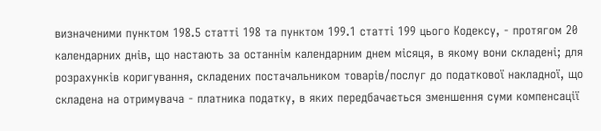визначеними пунктом 198.5 статті 198 та пунктом 199.1 статті 199 цього Кодексу, - протягом 20 календарних днів, що настають за останнім календарним днем місяця, в якому вони складені; для розрахунків коригування, складених постачальником товарів/послуг до податкової накладної, що складена на отримувача - платника податку, в яких передбачається зменшення суми компенсації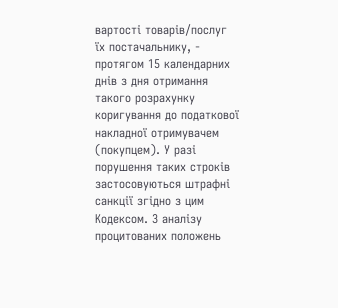вартості товарів/послуг їх постачальнику, - протягом 15 календарних днів з дня отримання такого розрахунку коригування до податкової накладної отримувачем (покупцем). У разі порушення таких строків застосовуються штрафні санкції згідно з цим Кодексом. З аналізу процитованих положень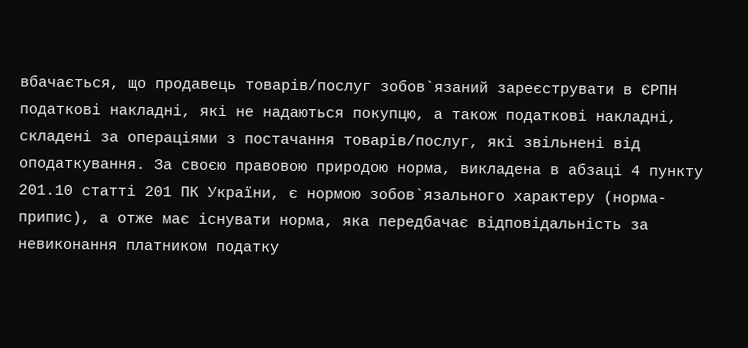вбачається, що продавець товарів/послуг зобов`язаний зареєструвати в ЄРПН податкові накладні, які не надаються покупцю, а також податкові накладні, складені за операціями з постачання товарів/послуг, які звільнені від оподаткування. За своєю правовою природою норма, викладена в абзаці 4 пункту 201.10 статті 201 ПК України, є нормою зобов`язального характеру (норма-припис), а отже має існувати норма, яка передбачає відповідальність за невиконання платником податку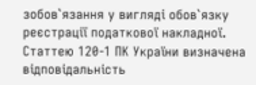зобов`язання у вигляді обов`язку реєстрації податкової накладної. Статтею 120-1 ПК України визначена відповідальність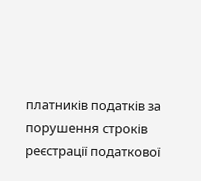платників податків за порушення строків реєстрації податкової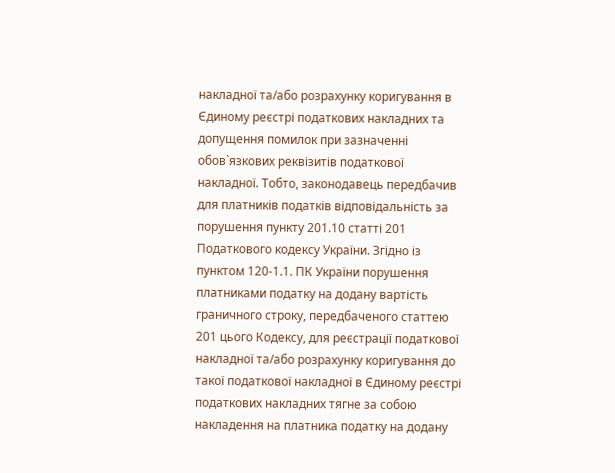накладної та/або розрахунку коригування в Єдиному реєстрі податкових накладних та допущення помилок при зазначенні обов`язкових реквізитів податкової накладної. Тобто, законодавець передбачив для платників податків відповідальність за порушення пункту 201.10 статті 201 Податкового кодексу України. Згідно із пунктом 120-1.1. ПК України порушення платниками податку на додану вартість граничного строку, передбаченого статтею 201 цього Кодексу, для реєстрації податкової накладної та/або розрахунку коригування до такої податкової накладної в Єдиному реєстрі податкових накладних тягне за собою накладення на платника податку на додану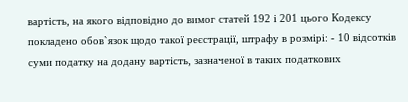вартість, на якого відповідно до вимог статей 192 і 201 цього Кодексу покладено обов`язок щодо такої реєстрації, штрафу в розмірі: - 10 відсотків суми податку на додану вартість, зазначеної в таких податкових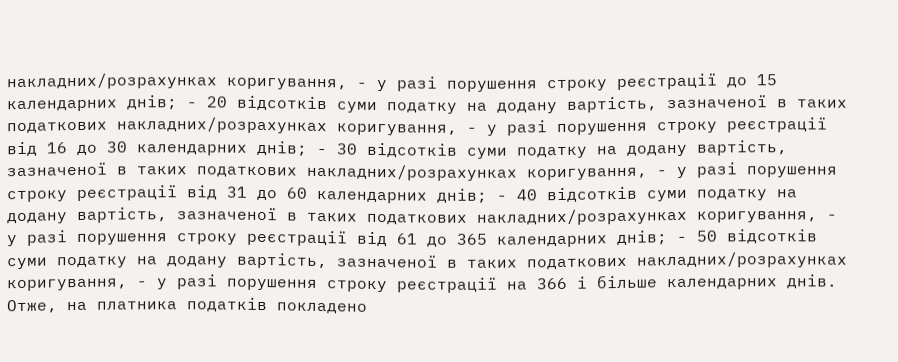накладних/розрахунках коригування, - у разі порушення строку реєстрації до 15 календарних днів; - 20 відсотків суми податку на додану вартість, зазначеної в таких податкових накладних/розрахунках коригування, - у разі порушення строку реєстрації від 16 до 30 календарних днів; - 30 відсотків суми податку на додану вартість, зазначеної в таких податкових накладних/розрахунках коригування, - у разі порушення строку реєстрації від 31 до 60 календарних днів; - 40 відсотків суми податку на додану вартість, зазначеної в таких податкових накладних/розрахунках коригування, - у разі порушення строку реєстрації від 61 до 365 календарних днів; - 50 відсотків суми податку на додану вартість, зазначеної в таких податкових накладних/розрахунках коригування, - у разі порушення строку реєстрації на 366 і більше календарних днів. Отже, на платника податків покладено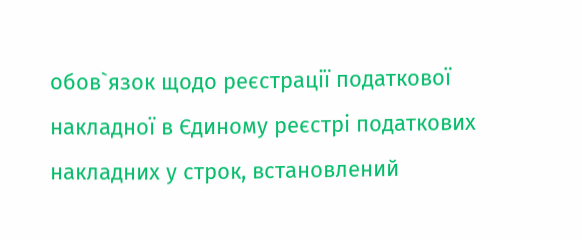обов`язок щодо реєстрації податкової накладної в Єдиному реєстрі податкових накладних у строк, встановлений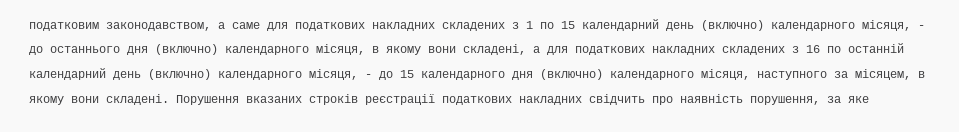податковим законодавством, а саме для податкових накладних складених з 1 по 15 календарний день (включно) календарного місяця, - до останнього дня (включно) календарного місяця, в якому вони складені, а для податкових накладних складених з 16 по останній календарний день (включно) календарного місяця, - до 15 календарного дня (включно) календарного місяця, наступного за місяцем, в якому вони складені. Порушення вказаних строків реєстрації податкових накладних свідчить про наявність порушення, за яке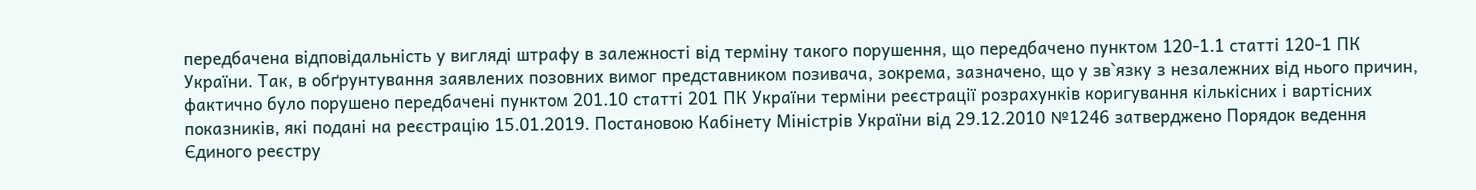передбачена відповідальність у вигляді штрафу в залежності від терміну такого порушення, що передбачено пунктом 120-1.1 статті 120-1 ПК України. Так, в обґрунтування заявлених позовних вимог представником позивача, зокрема, зазначено, що у зв`язку з незалежних від нього причин, фактично було порушено передбачені пунктом 201.10 статті 201 ПК України терміни реєстрації розрахунків коригування кількісних і вартісних показників, які подані на реєстрацію 15.01.2019. Постановою Кабінету Міністрів України від 29.12.2010 №1246 затверджено Порядок ведення Єдиного реєстру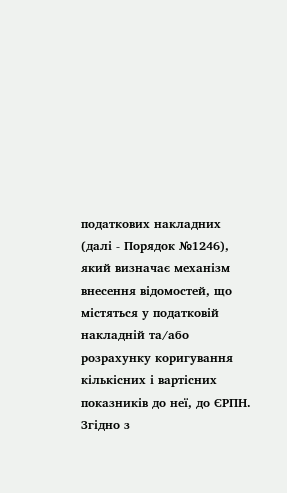податкових накладних (далі - Порядок №1246), який визначає механізм внесення відомостей, що містяться у податковій накладній та/або розрахунку коригування кількісних і вартісних показників до неї, до ЄРПН. Згідно з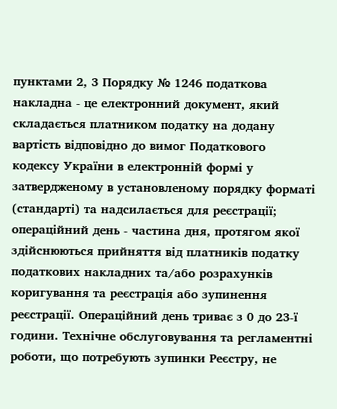пунктами 2, 3 Порядку № 1246 податкова накладна - це електронний документ, який складається платником податку на додану вартість відповідно до вимог Податкового кодексу України в електронній формі у затвердженому в установленому порядку форматі (стандарті) та надсилається для реєстрації; операційний день - частина дня, протягом якої здійснюються прийняття від платників податку податкових накладних та/або розрахунків коригування та реєстрація або зупинення реєстрації. Операційний день триває з 0 до 23-ї години. Технічне обслуговування та регламентні роботи, що потребують зупинки Реєстру, не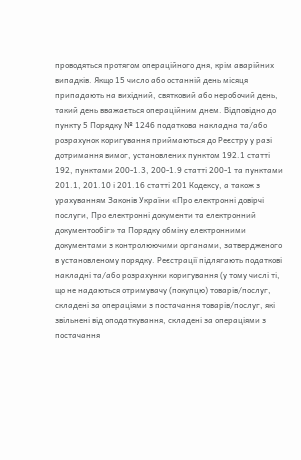проводяться протягом операційного дня, крім аварійних випадків. Якщо 15 число або останній день місяця припадають на вихідний, святковий або неробочий день, такий день вважається операційним днем. Відповідно до пункту 5 Порядку № 1246 податкова накладна та/або розрахунок коригування приймаються до Реєстру у разі дотримання вимог, установлених пунктом 192.1 статті 192, пунктами 200-1.3, 200-1.9 статті 200-1 та пунктами 201.1, 201.10 і 201.16 статті 201 Кодексу, а також з урахуванням Законів України «Про електронні довірчі послуги, Про електронні документи та електронний документообіг» та Порядку обміну електронними документами з контролюючими органами, затвердженого в установленому порядку. Реєстрації підлягають податкові накладні та/або розрахунки коригування (у тому числі ті, що не надаються отримувачу (покупцю) товарів/послуг, складені за операціями з постачання товарів/послуг, які звільнені від оподаткування, складені за операціями з постачання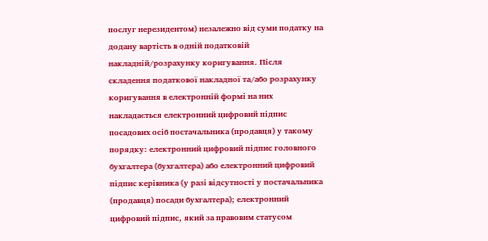послуг нерезидентом) незалежно від суми податку на додану вартість в одній податковій накладній/розрахунку коригування. Після складення податкової накладної та/або розрахунку коригування в електронній формі на них накладається електронний цифровий підпис посадових осіб постачальника (продавця) у такому порядку: електронний цифровий підпис головного бухгалтера (бухгалтера) або електронний цифровий підпис керівника (у разі відсутності у постачальника (продавця) посади бухгалтера); електронний цифровий підпис, який за правовим статусом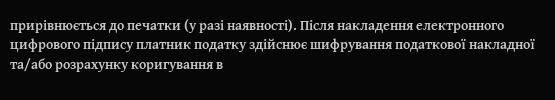прирівнюється до печатки (у разі наявності). Після накладення електронного цифрового підпису платник податку здійснює шифрування податкової накладної та/або розрахунку коригування в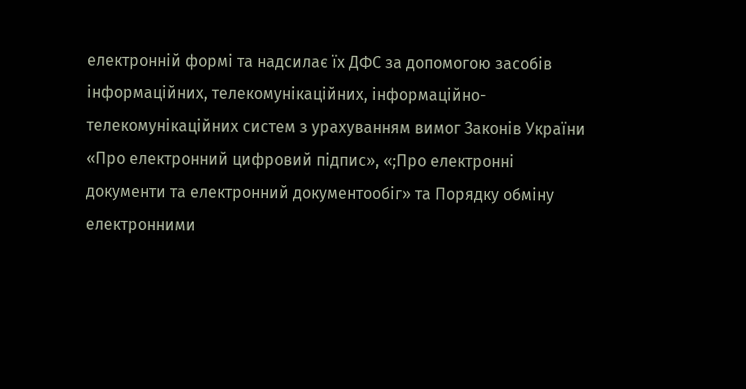електронній формі та надсилає їх ДФС за допомогою засобів інформаційних, телекомунікаційних, інформаційно-телекомунікаційних систем з урахуванням вимог Законів України «Про електронний цифровий підпис», «;Про електронні документи та електронний документообіг» та Порядку обміну електронними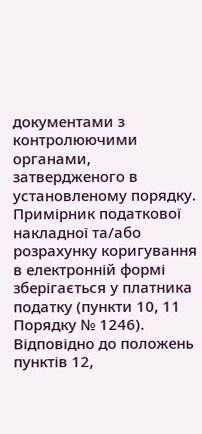документами з контролюючими органами, затвердженого в установленому порядку. Примірник податкової накладної та/або розрахунку коригування в електронній формі зберігається у платника податку (пункти 10, 11 Порядку № 1246). Відповідно до положень пунктів 12,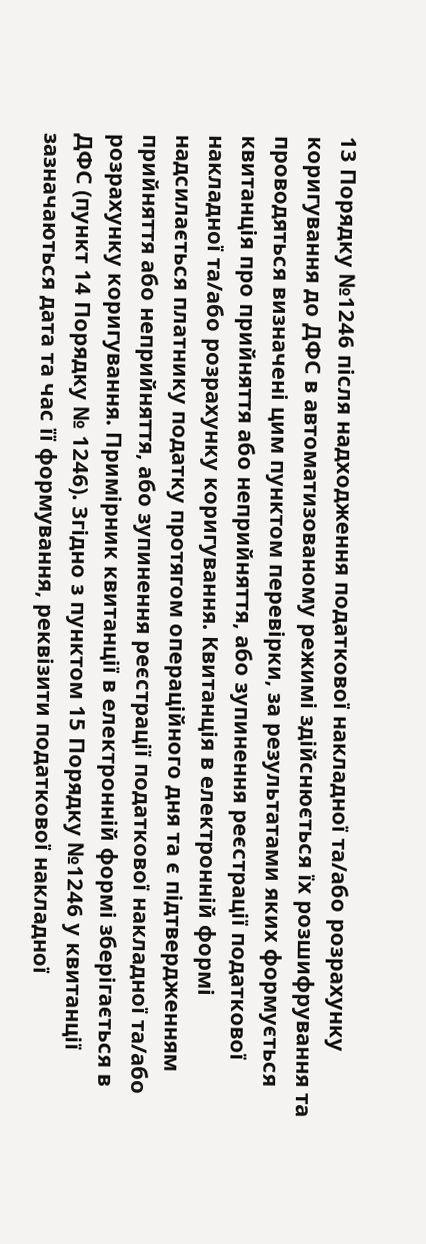13 Порядку №1246 після надходження податкової накладної та/або розрахунку коригування до ДФС в автоматизованому режимі здійснюється їх розшифрування та проводяться визначені цим пунктом перевірки, за результатами яких формується квитанція про прийняття або неприйняття, або зупинення реєстрації податкової накладної та/або розрахунку коригування. Квитанція в електронній формі надсилається платнику податку протягом операційного дня та є підтвердженням прийняття або неприйняття, або зупинення реєстрації податкової накладної та/або розрахунку коригування. Примірник квитанції в електронній формі зберігається в ДФС (пункт 14 Порядку № 1246). Згідно з пунктом 15 Порядку №1246 у квитанції зазначаються дата та час її формування, реквізити податкової накладної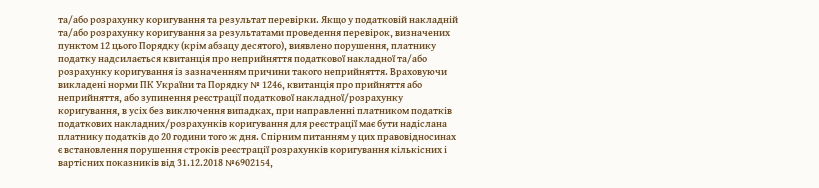та/або розрахунку коригування та результат перевірки. Якщо у податковій накладній та/або розрахунку коригування за результатами проведення перевірок, визначених пунктом 12 цього Порядку (крім абзацу десятого), виявлено порушення, платнику податку надсилається квитанція про неприйняття податкової накладної та/або розрахунку коригування із зазначенням причини такого неприйняття. Враховуючи викладені норми ПК України та Порядку № 1246, квитанція про прийняття або неприйняття, або зупинення реєстрації податкової накладної/розрахунку коригування, в усіх без виключення випадках, при направленні платником податків податкових накладних/розрахунків коригування для реєстрації має бути надіслана платнику податків до 20 години того ж дня. Спірним питанням у цих правовідносинах є встановлення порушення строків реєстрації розрахунків коригування кількісних і вартісних показників від 31.12.2018 №6902154,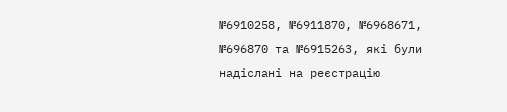№6910258, №6911870, №6968671, №696870 та №6915263, які були надіслані на реєстрацію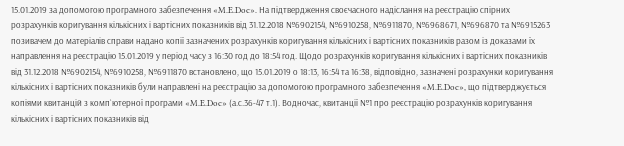15.01.2019 за допомогою програмного забезпечення «M.E.Doc». На підтвердження своєчасного надіслання на реєстрацію спірних розрахунків коригування кількісних і вартісних показників від 31.12.2018 №6902154, №6910258, №6911870, №6968671, №696870 та №6915263 позивачем до матеріалів справи надано копії зазначених розрахунків коригування кількісних і вартісних показників разом із доказами їх направлення на реєстрацію 15.01.2019 у період часу з 16:30 год до 18:54 год. Щодо розрахунків коригування кількісних і вартісних показників від 31.12.2018 №6902154, №6910258, №6911870 встановлено, що 15.01.2019 о 18:13, 16:54 та 16:38, відповідно, зазначені розрахунки коригування кількісних і вартісних показників були направлені на реєстрацію за допомогою програмного забезпечення «M.E.Doc», що підтверджується копіями квитанцій з комп`ютерної програми «M.E.Doc» (а.с.36-47 т.1). Водночас, квитанції №1 про реєстрацію розрахунків коригування кількісних і вартісних показників від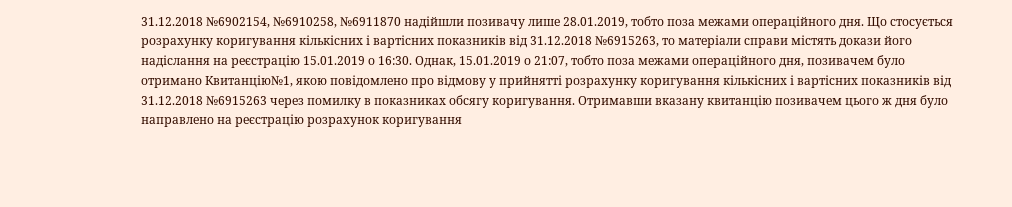31.12.2018 №6902154, №6910258, №6911870 надійшли позивачу лише 28.01.2019, тобто поза межами операційного дня. Що стосується розрахунку коригування кількісних і вартісних показників від 31.12.2018 №6915263, то матеріали справи містять докази його надіслання на реєстрацію 15.01.2019 о 16:30. Однак, 15.01.2019 о 21:07, тобто поза межами операційного дня, позивачем було отримано Квитанцію№1, якою повідомлено про відмову у прийнятті розрахунку коригування кількісних і вартісних показників від 31.12.2018 №6915263 через помилку в показниках обсягу коригування. Отримавши вказану квитанцію позивачем цього ж дня було направлено на реєстрацію розрахунок коригування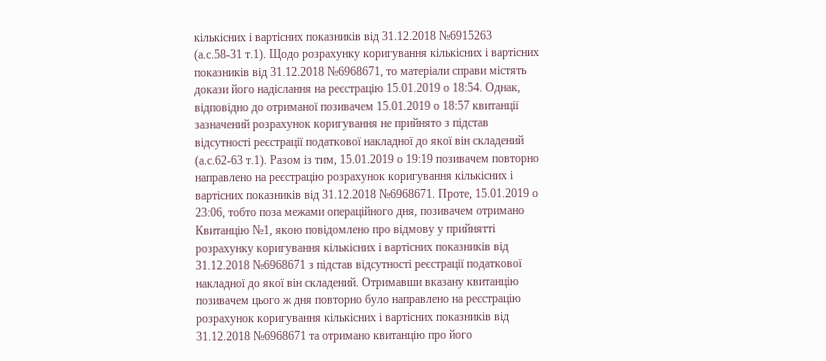кількісних і вартісних показників від 31.12.2018 №6915263 (а.с.58-31 т.1). Щодо розрахунку коригування кількісних і вартісних показників від 31.12.2018 №6968671, то матеріали справи містять докази його надіслання на реєстрацію 15.01.2019 о 18:54. Однак, відповідно до отриманої позивачем 15.01.2019 о 18:57 квитанції зазначений розрахунок коригування не прийнято з підстав відсутності реєстрації податкової накладної до якої він складений (а.с.62-63 т.1). Разом із тим, 15.01.2019 о 19:19 позивачем повторно направлено на реєстрацію розрахунок коригування кількісних і вартісних показників від 31.12.2018 №6968671. Проте, 15.01.2019 о 23:06, тобто поза межами операційного дня, позивачем отримано Квитанцію №1, якою повідомлено про відмову у прийнятті розрахунку коригування кількісних і вартісних показників від 31.12.2018 №6968671 з підстав відсутності реєстрації податкової накладної до якої він складений. Отримавши вказану квитанцію позивачем цього ж дня повторно було направлено на реєстрацію розрахунок коригування кількісних і вартісних показників від 31.12.2018 №6968671 та отримано квитанцію про його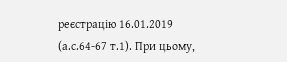реєстрацію 16.01.2019 (а.с.64-67 т.1). При цьому,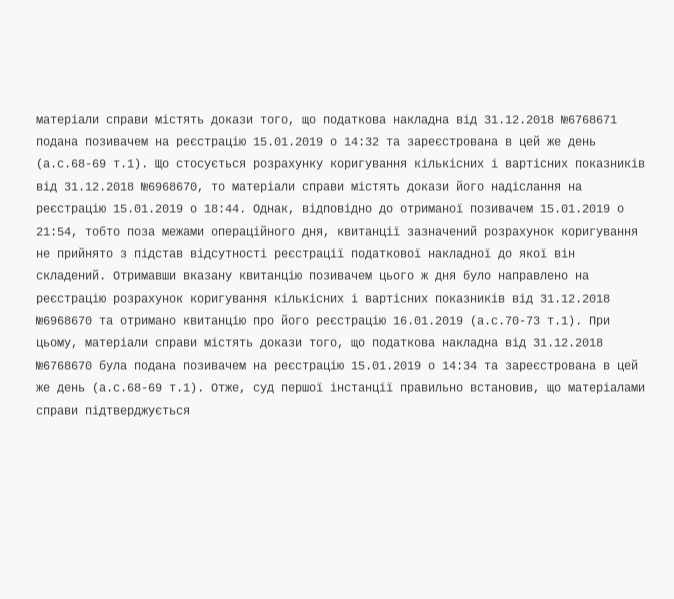матеріали справи містять докази того, що податкова накладна від 31.12.2018 №6768671 подана позивачем на реєстрацію 15.01.2019 о 14:32 та зареєстрована в цей же день (а.с.68-69 т.1). Що стосується розрахунку коригування кількісних і вартісних показників від 31.12.2018 №6968670, то матеріали справи містять докази його надіслання на реєстрацію 15.01.2019 о 18:44. Однак, відповідно до отриманої позивачем 15.01.2019 о 21:54, тобто поза межами операційного дня, квитанції зазначений розрахунок коригування не прийнято з підстав відсутності реєстрації податкової накладної до якої він складений. Отримавши вказану квитанцію позивачем цього ж дня було направлено на реєстрацію розрахунок коригування кількісних і вартісних показників від 31.12.2018 №6968670 та отримано квитанцію про його реєстрацію 16.01.2019 (а.с.70-73 т.1). При цьому, матеріали справи містять докази того, що податкова накладна від 31.12.2018 №6768670 була подана позивачем на реєстрацію 15.01.2019 о 14:34 та зареєстрована в цей же день (а.с.68-69 т.1). Отже, суд першої інстанції правильно встановив, що матеріалами справи підтверджується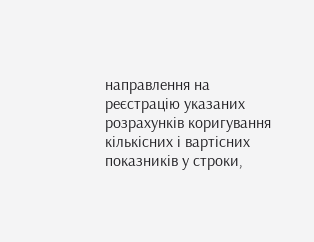направлення на реєстрацію указаних розрахунків коригування кількісних і вартісних показників у строки,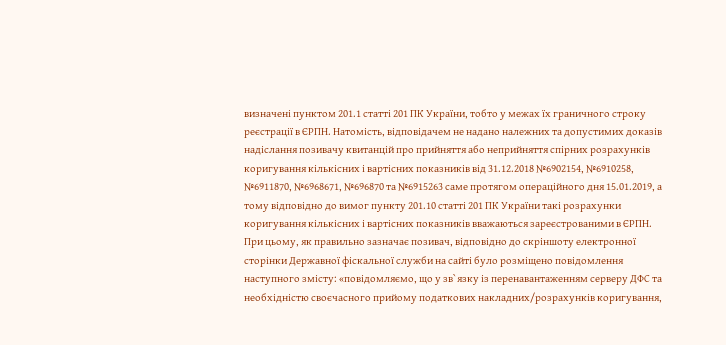визначені пунктом 201.1 статті 201 ПК України, тобто у межах їх граничного строку реєстрації в ЄРПН. Натомість, відповідачем не надано належних та допустимих доказів надіслання позивачу квитанцій про прийняття або неприйняття спірних розрахунків коригування кількісних і вартісних показників від 31.12.2018 №6902154, №6910258, №6911870, №6968671, №696870 та №6915263 саме протягом операційного дня 15.01.2019, а тому відповідно до вимог пункту 201.10 статті 201 ПК України такі розрахунки коригування кількісних і вартісних показників вважаються зареєстрованими в ЄРПН. При цьому, як правильно зазначає позивач, відповідно до скріншоту електронної сторінки Державної фіскальної служби на сайті було розміщено повідомлення наступного змісту: «повідомляємо, що у зв`язку із перенавантаженням серверу ДФС та необхідністю своєчасного прийому податкових накладних/розрахунків коригування,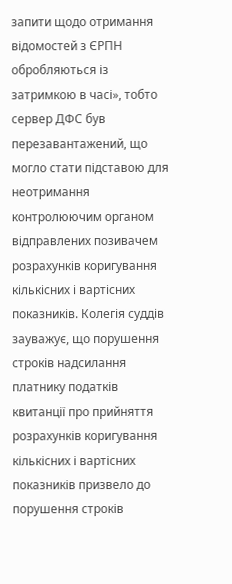запити щодо отримання відомостей з ЄРПН обробляються із затримкою в часі», тобто сервер ДФС був перезавантажений, що могло стати підставою для неотримання контролюючим органом відправлених позивачем розрахунків коригування кількісних і вартісних показників. Колегія суддів зауважує, що порушення строків надсилання платнику податків квитанції про прийняття розрахунків коригування кількісних і вартісних показників призвело до порушення строків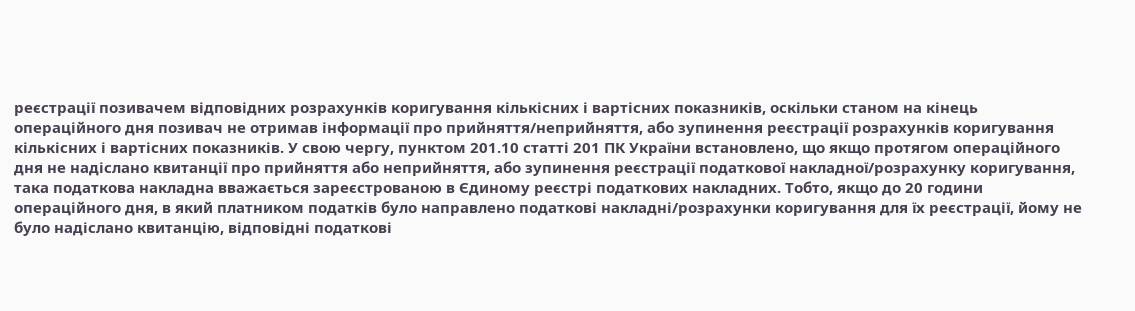реєстрації позивачем відповідних розрахунків коригування кількісних і вартісних показників, оскільки станом на кінець операційного дня позивач не отримав інформації про прийняття/неприйняття, або зупинення реєстрації розрахунків коригування кількісних і вартісних показників. У свою чергу, пунктом 201.10 статті 201 ПК України встановлено, що якщо протягом операційного дня не надіслано квитанції про прийняття або неприйняття, або зупинення реєстрації податкової накладної/розрахунку коригування, така податкова накладна вважається зареєстрованою в Єдиному реєстрі податкових накладних. Тобто, якщо до 20 години операційного дня, в який платником податків було направлено податкові накладні/розрахунки коригування для їх реєстрації, йому не було надіслано квитанцію, відповідні податкові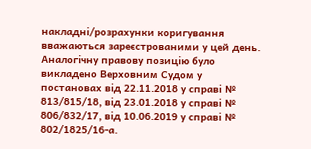накладні/розрахунки коригування вважаються зареєстрованими у цей день. Аналогічну правову позицію було викладено Верховним Судом у постановах від 22.11.2018 у справі № 813/815/18, від 23.01.2018 у справі № 806/832/17, від 10.06.2019 у справі № 802/1825/16-а.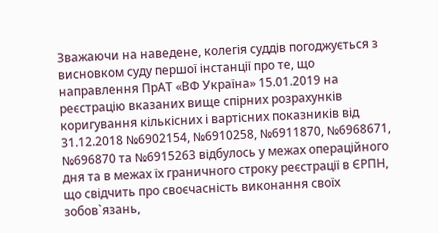Зважаючи на наведене, колегія суддів погоджується з висновком суду першої інстанції про те, що направлення ПрАТ «ВФ Україна» 15.01.2019 на реєстрацію вказаних вище спірних розрахунків коригування кількісних і вартісних показників від 31.12.2018 №6902154, №6910258, №6911870, №6968671, №696870 та №6915263 відбулось у межах операційного дня та в межах їх граничного строку реєстрації в ЄРПН, що свідчить про своєчасність виконання своїх зобов`язань,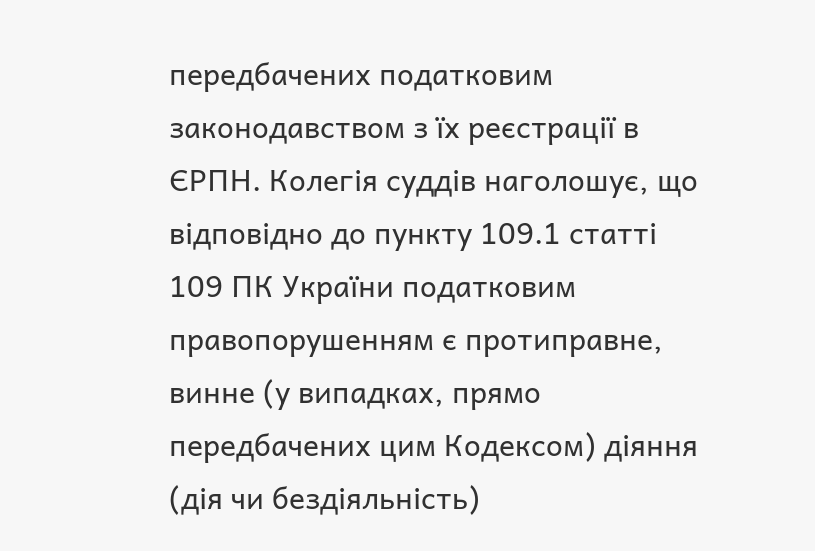передбачених податковим законодавством з їх реєстрації в ЄРПН. Колегія суддів наголошує, що відповідно до пункту 109.1 статті 109 ПК України податковим правопорушенням є протиправне, винне (у випадках, прямо передбачених цим Кодексом) діяння (дія чи бездіяльність)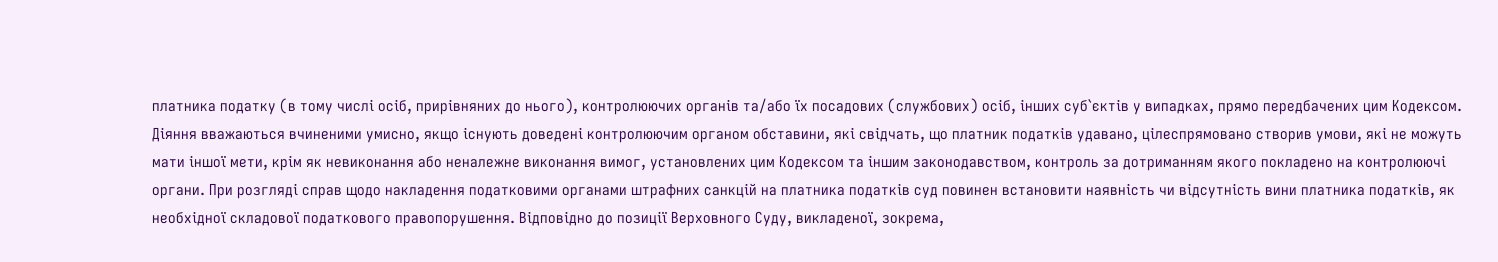платника податку (в тому числі осіб, прирівняних до нього), контролюючих органів та/або їх посадових (службових) осіб, інших суб`єктів у випадках, прямо передбачених цим Кодексом. Діяння вважаються вчиненими умисно, якщо існують доведені контролюючим органом обставини, які свідчать, що платник податків удавано, цілеспрямовано створив умови, які не можуть мати іншої мети, крім як невиконання або неналежне виконання вимог, установлених цим Кодексом та іншим законодавством, контроль за дотриманням якого покладено на контролюючі органи. При розгляді справ щодо накладення податковими органами штрафних санкцій на платника податків суд повинен встановити наявність чи відсутність вини платника податків, як необхідної складової податкового правопорушення. Відповідно до позиції Верховного Суду, викладеної, зокрема,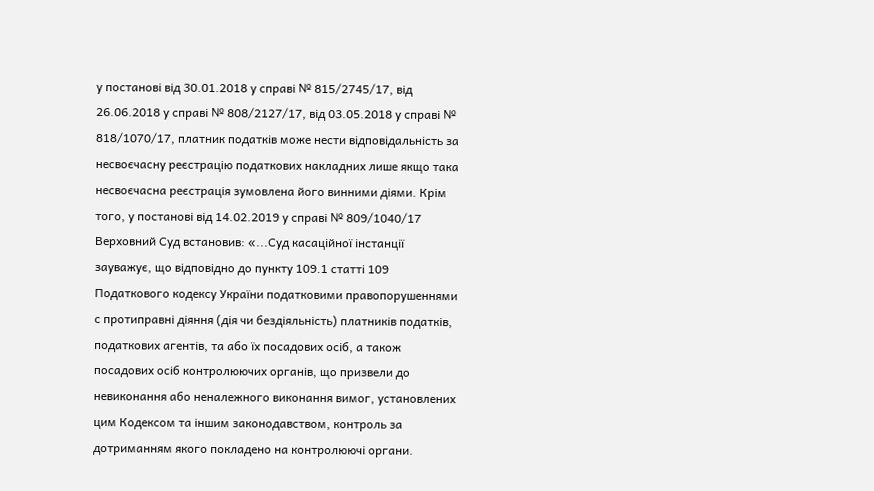у постанові від 30.01.2018 у справі № 815/2745/17, від 26.06.2018 у справі № 808/2127/17, від 03.05.2018 у справі № 818/1070/17, платник податків може нести відповідальність за несвоєчасну реєстрацію податкових накладних лише якщо така несвоєчасна реєстрація зумовлена його винними діями. Крім того, у постанові від 14.02.2019 у справі № 809/1040/17 Верховний Суд встановив: «...Суд касаційної інстанції зауважує, що відповідно до пункту 109.1 статті 109 Податкового кодексу України податковими правопорушеннями с протиправні діяння (дія чи бездіяльність) платників податків, податкових агентів, та або їх посадових осіб, а також посадових осіб контролюючих органів, що призвели до невиконання або неналежного виконання вимог, установлених цим Кодексом та іншим законодавством, контроль за дотриманням якого покладено на контролюючі органи.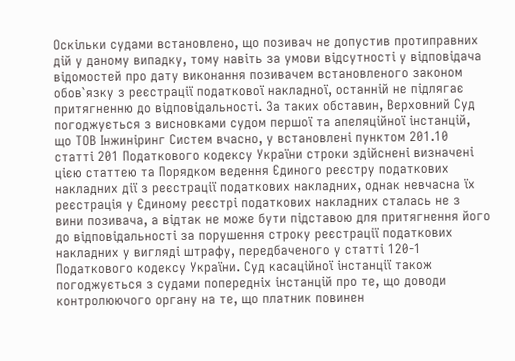Оскільки судами встановлено, що позивач не допустив протиправних дій у даному випадку, тому навіть за умови відсутності у відповідача відомостей про дату виконання позивачем встановленого законом обов`язку з реєстрації податкової накладної, останній не підлягає притягненню до відповідальності. За таких обставин, Верховний Суд погоджується з висновками судом першої та апеляційної інстанцій, що ТОВ Інжиніринг Систем вчасно, у встановлені пунктом 201.10 статті 201 Податкового кодексу України строки здійснені визначені цією статтею та Порядком ведення Єдиного реєстру податкових накладних дії з реєстрації податкових накладних, однак невчасна їх реєстрація у Єдиному реєстрі податкових накладних сталась не з вини позивача, а відтак не може бути підставою для притягнення його до відповідальності за порушення строку реєстрації податкових накладних у вигляді штрафу, передбаченого у статті 120-1 Податкового кодексу України. Суд касаційної інстанції також погоджується з судами попередніх інстанцій про те, що доводи контролюючого органу на те, що платник повинен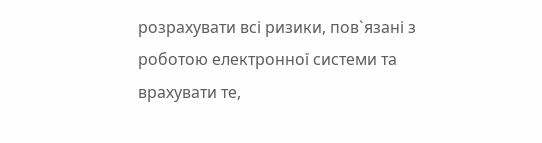розрахувати всі ризики, пов`язані з роботою електронної системи та врахувати те,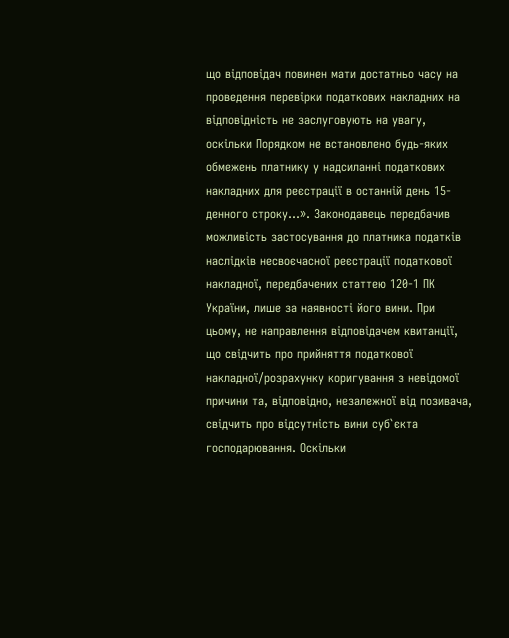що відповідач повинен мати достатньо часу на проведення перевірки податкових накладних на відповідність не заслуговують на увагу, оскільки Порядком не встановлено будь-яких обмежень платнику у надсиланні податкових накладних для реєстрації в останній день 15-денного строку...». Законодавець передбачив можливість застосування до платника податків наслідків несвоєчасної реєстрації податкової накладної, передбачених статтею 120-1 ПК України, лише за наявності його вини. При цьому, не направлення відповідачем квитанції, що свідчить про прийняття податкової накладної/розрахунку коригування з невідомої причини та, відповідно, незалежної від позивача, свідчить про відсутність вини суб`єкта господарювання. Оскільки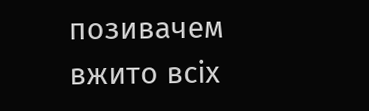позивачем вжито всіх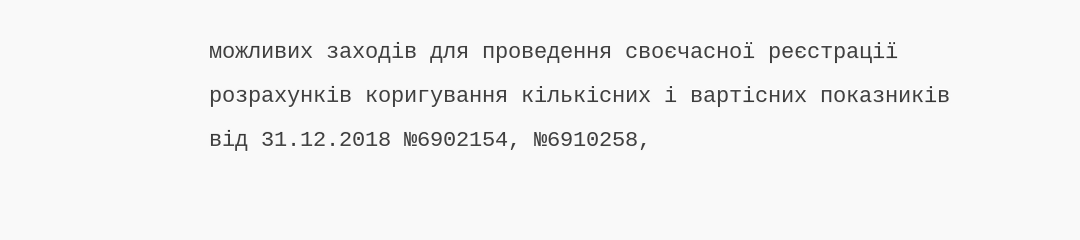можливих заходів для проведення своєчасної реєстрації розрахунків коригування кількісних і вартісних показників від 31.12.2018 №6902154, №6910258,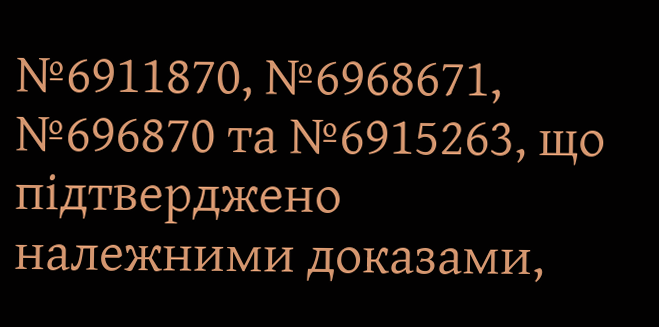№6911870, №6968671, №696870 та №6915263, що підтверджено належними доказами,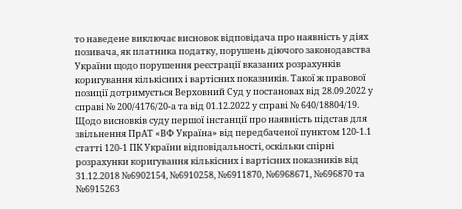то наведене виключає висновок відповідача про наявність у діях позивача, як платника податку, порушень діючого законодавства України щодо порушення реєстрації вказаних розрахунків коригування кількісних і вартісних показників. Такої ж правової позиції дотримується Верховний Суд у постановах від 28.09.2022 у справі № 200/4176/20-а та від 01.12.2022 у справі № 640/18804/19. Щодо висновків суду першої інстанції про наявність підстав для звільнення ПрАТ «ВФ Україна» від передбаченої пунктом 120-1.1 статті 120-1 ПК України відповідальності, оскільки спірні розрахунки коригування кількісних і вартісних показників від 31.12.2018 №6902154, №6910258, №6911870, №6968671, №696870 та №6915263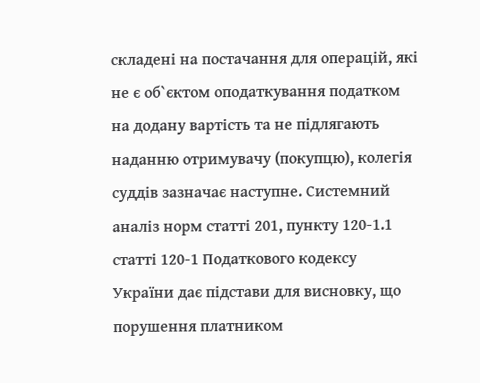складені на постачання для операцій, які не є об`єктом оподаткування податком на додану вартість та не підлягають наданню отримувачу (покупцю), колегія суддів зазначає наступне. Системний аналіз норм статті 201, пункту 120-1.1 статті 120-1 Податкового кодексу України дає підстави для висновку, що порушення платником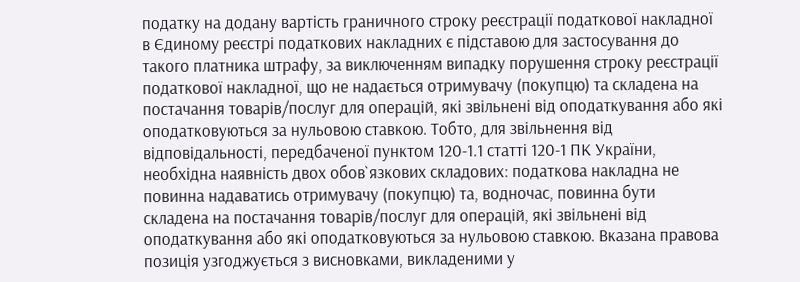податку на додану вартість граничного строку реєстрації податкової накладної в Єдиному реєстрі податкових накладних є підставою для застосування до такого платника штрафу, за виключенням випадку порушення строку реєстрації податкової накладної, що не надається отримувачу (покупцю) та складена на постачання товарів/послуг для операцій, які звільнені від оподаткування або які оподатковуються за нульовою ставкою. Тобто, для звільнення від відповідальності, передбаченої пунктом 120-1.1 статті 120-1 ПК України, необхідна наявність двох обов`язкових складових: податкова накладна не повинна надаватись отримувачу (покупцю) та, водночас, повинна бути складена на постачання товарів/послуг для операцій, які звільнені від оподаткування або які оподатковуються за нульовою ставкою. Вказана правова позиція узгоджується з висновками, викладеними у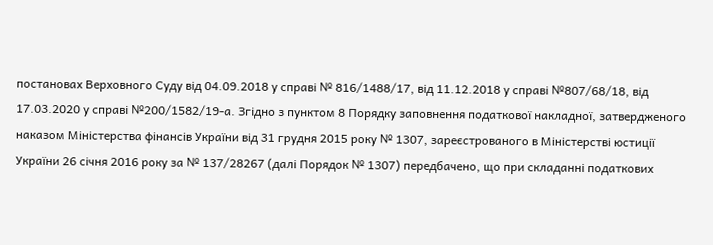постановах Верховного Суду від 04.09.2018 у справі № 816/1488/17, від 11.12.2018 у справі №807/68/18, від 17.03.2020 у справі №200/1582/19-а. Згідно з пунктом 8 Порядку заповнення податкової накладної, затвердженого наказом Міністерства фінансів України від 31 грудня 2015 року № 1307, зареєстрованого в Міністерстві юстиції України 26 січня 2016 року за № 137/28267 (далі Порядок № 1307) передбачено, що при складанні податкових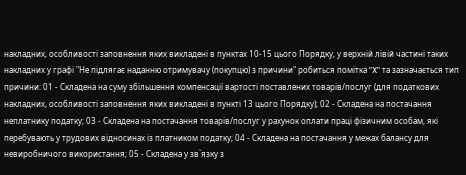накладних, особливості заповнення яких викладені в пунктах 10-15 цього Порядку, у верхній лівій частині таких накладних у графі "Не підлягає наданню отримувачу (покупцю) з причини" робиться помітка "X" та зазначається тип причини: 01 - Складена на суму збільшення компенсації вартості поставлених товарів/послуг (для податкових накладних, особливості заповнення яких викладені в пункті 13 цього Порядку); 02 - Складена на постачання неплатнику податку; 03 - Складена на постачання товарів/послуг у рахунок оплати праці фізичним особам, які перебувають у трудових відносинах із платником податку; 04 - Складена на постачання у межах балансу для невиробничого використання; 05 - Складена у зв`язку з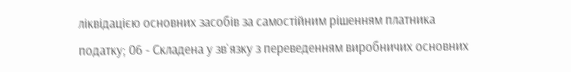ліквідацією основних засобів за самостійним рішенням платника податку; 06 - Складена у зв`язку з переведенням виробничих основних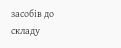засобів до складу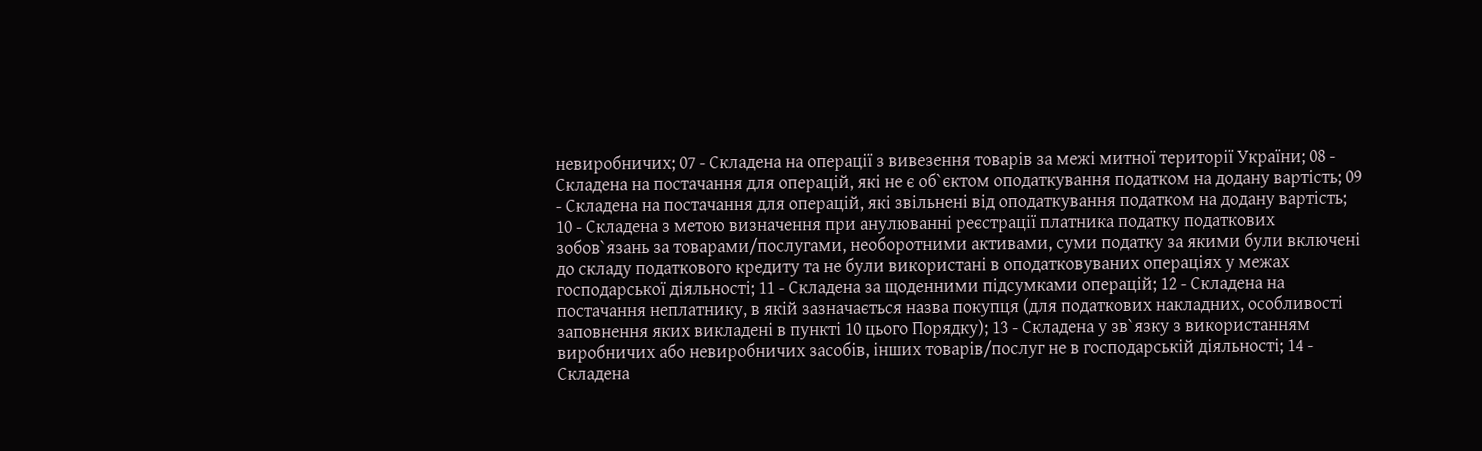невиробничих; 07 - Складена на операції з вивезення товарів за межі митної території України; 08 - Складена на постачання для операцій, які не є об`єктом оподаткування податком на додану вартість; 09 - Складена на постачання для операцій, які звільнені від оподаткування податком на додану вартість; 10 - Складена з метою визначення при анулюванні реєстрації платника податку податкових зобов`язань за товарами/послугами, необоротними активами, суми податку за якими були включені до складу податкового кредиту та не були використані в оподатковуваних операціях у межах господарської діяльності; 11 - Складена за щоденними підсумками операцій; 12 - Складена на постачання неплатнику, в якій зазначається назва покупця (для податкових накладних, особливості заповнення яких викладені в пункті 10 цього Порядку); 13 - Складена у зв`язку з використанням виробничих або невиробничих засобів, інших товарів/послуг не в господарській діяльності; 14 - Складена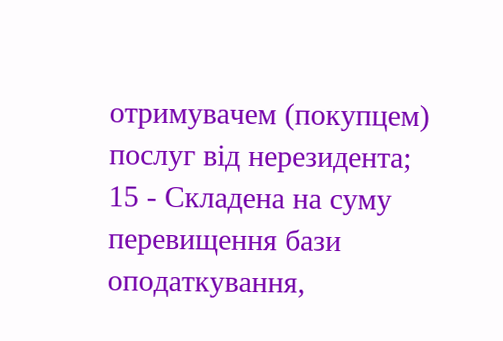отримувачем (покупцем) послуг від нерезидента; 15 - Складена на суму перевищення бази оподаткування,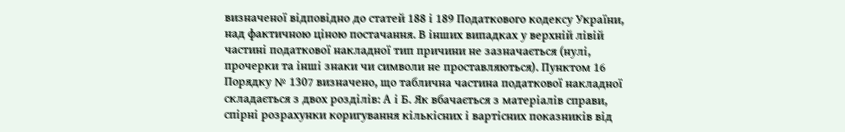визначеної відповідно до статей 188 і 189 Податкового кодексу України, над фактичною ціною постачання. В інших випадках у верхній лівій частині податкової накладної тип причини не зазначається (нулі, прочерки та інші знаки чи символи не проставляються). Пунктом 16 Порядку № 1307 визначено, що таблична частина податкової накладної складається з двох розділів: А і Б. Як вбачається з матеріалів справи, спірні розрахунки коригування кількісних і вартісних показників від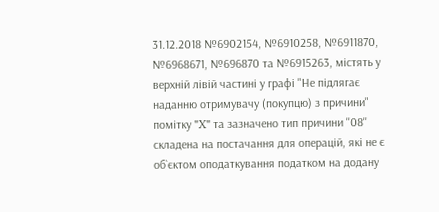31.12.2018 №6902154, №6910258, №6911870, №6968671, №696870 та №6915263, містять у верхній лівій частині у графі "Не підлягає наданню отримувачу (покупцю) з причини" помітку "X" та зазначено тип причини ''08'' складена на постачання для операцій, які не є об`єктом оподаткування податком на додану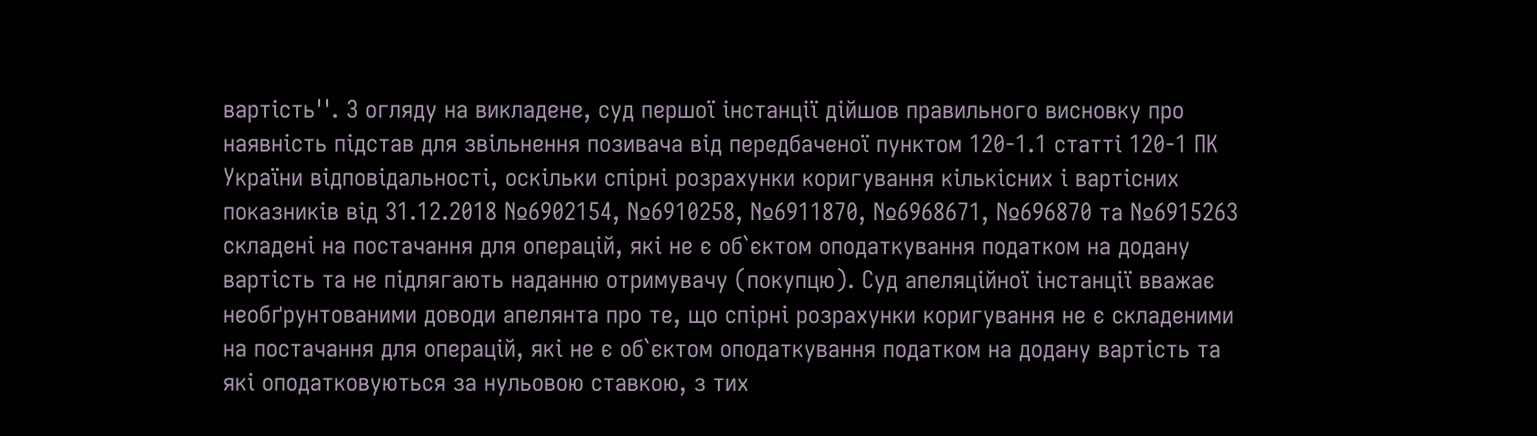вартість''. З огляду на викладене, суд першої інстанції дійшов правильного висновку про наявність підстав для звільнення позивача від передбаченої пунктом 120-1.1 статті 120-1 ПК України відповідальності, оскільки спірні розрахунки коригування кількісних і вартісних показників від 31.12.2018 №6902154, №6910258, №6911870, №6968671, №696870 та №6915263 складені на постачання для операцій, які не є об`єктом оподаткування податком на додану вартість та не підлягають наданню отримувачу (покупцю). Суд апеляційної інстанції вважає необґрунтованими доводи апелянта про те, що спірні розрахунки коригування не є складеними на постачання для операцій, які не є об`єктом оподаткування податком на додану вартість та які оподатковуються за нульовою ставкою, з тих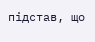підстав, що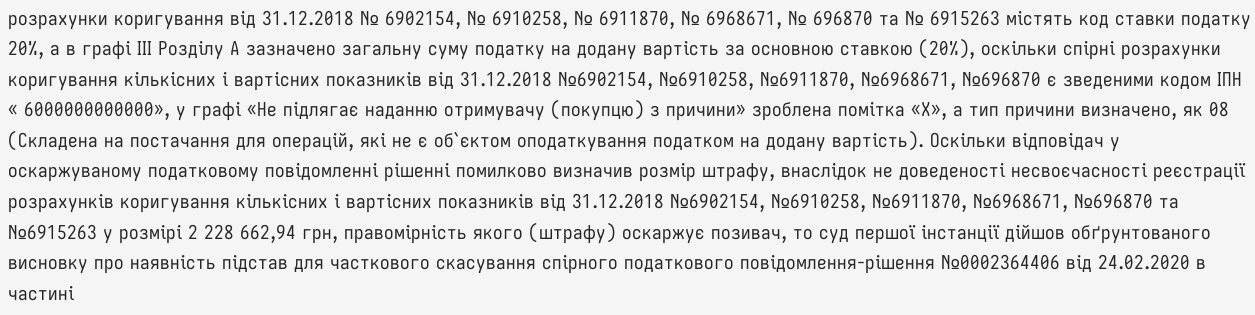розрахунки коригування від 31.12.2018 № 6902154, № 6910258, № 6911870, № 6968671, № 696870 та № 6915263 містять код ставки податку 20%, а в графі ІІІ Розділу А зазначено загальну суму податку на додану вартість за основною ставкою (20%), оскільки спірні розрахунки коригування кількісних і вартісних показників від 31.12.2018 №6902154, №6910258, №6911870, №6968671, №696870 є зведеними кодом ІПН « 6000000000000», у графі «Не підлягає наданню отримувачу (покупцю) з причини» зроблена помітка «Х», а тип причини визначено, як 08 (Складена на постачання для операцій, які не є об`єктом оподаткування податком на додану вартість). Оскільки відповідач у оскаржуваному податковому повідомленні рішенні помилково визначив розмір штрафу, внаслідок не доведеності несвоєчасності реєстрації розрахунків коригування кількісних і вартісних показників від 31.12.2018 №6902154, №6910258, №6911870, №6968671, №696870 та №6915263 у розмірі 2 228 662,94 грн, правомірність якого (штрафу) оскаржує позивач, то суд першої інстанції дійшов обґрунтованого висновку про наявність підстав для часткового скасування спірного податкового повідомлення-рішення №0002364406 від 24.02.2020 в частині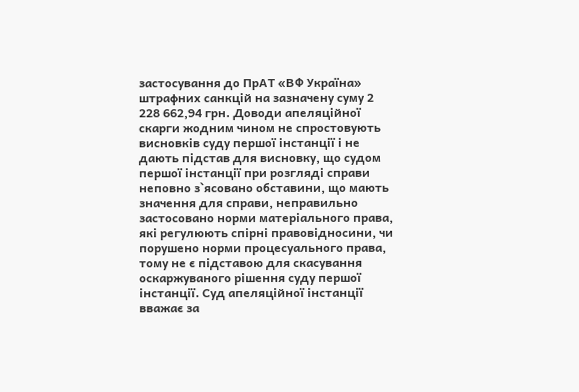застосування до ПрАТ «ВФ Україна» штрафних санкцій на зазначену суму 2 228 662,94 грн. Доводи апеляційної скарги жодним чином не спростовують висновків суду першої інстанції і не дають підстав для висновку, що судом першої інстанції при розгляді справи неповно з`ясовано обставини, що мають значення для справи, неправильно застосовано норми матеріального права, які регулюють спірні правовідносини, чи порушено норми процесуального права, тому не є підставою для скасування оскаржуваного рішення суду першої інстанції. Суд апеляційної інстанції вважає за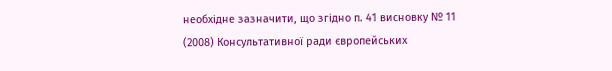необхідне зазначити, що згідно п. 41 висновку № 11 (2008) Консультативної ради європейських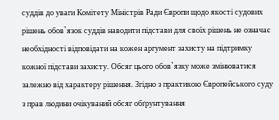суддів до уваги Комітету Міністрів Ради Європи щодо якості судових рішень обов`язок суддів наводити підстави для своїх рішень не означає необхідності відповідати на кожен аргумент захисту на підтримку кожної підстави захисту. Обсяг цього обов`язку може змінюватися залежно від характеру рішення. Згідно з практикою Європейського суду з прав людини очікуваний обсяг обґрунтування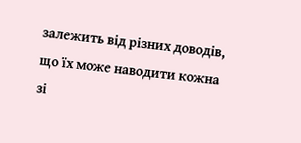залежить від різних доводів, що їх може наводити кожна зі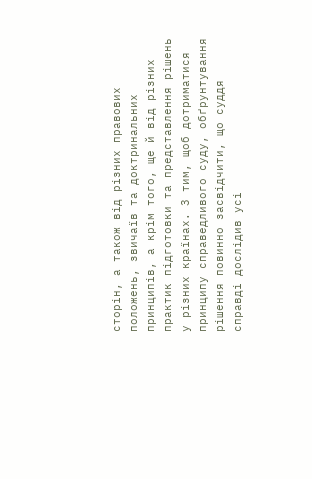сторін, а також від різних правових положень, звичаїв та доктринальних принципів, а крім того, ще й від різних практик підготовки та представлення рішень у різних країнах. З тим, щоб дотриматися принципу справедливого суду, обґрунтування рішення повинно засвідчити, що суддя справді дослідив усі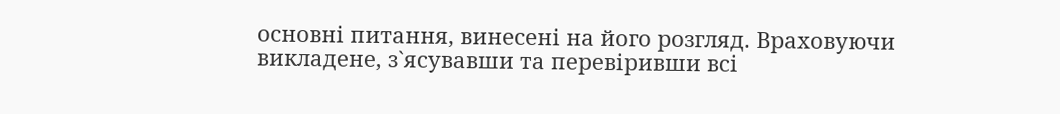основні питання, винесені на його розгляд. Враховуючи викладене, з`ясувавши та перевіривши всі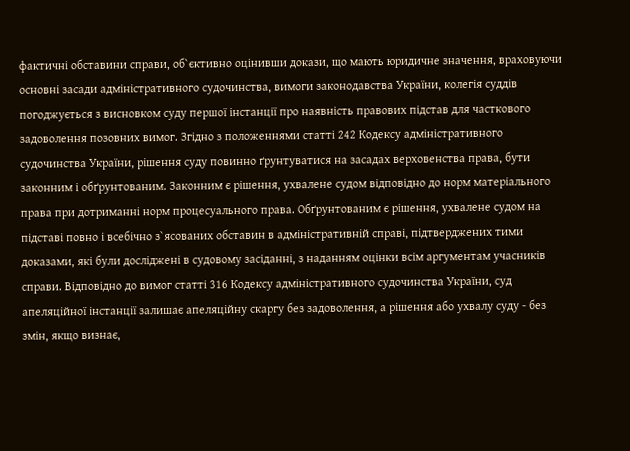фактичні обставини справи, об`єктивно оцінивши докази, що мають юридичне значення, враховуючи основні засади адміністративного судочинства, вимоги законодавства України, колегія суддів погоджується з висновком суду першої інстанції про наявність правових підстав для часткового задоволення позовних вимог. Згідно з положеннями статті 242 Кодексу адміністративного судочинства України, рішення суду повинно ґрунтуватися на засадах верховенства права, бути законним і обґрунтованим. Законним є рішення, ухвалене судом відповідно до норм матеріального права при дотриманні норм процесуального права. Обґрунтованим є рішення, ухвалене судом на підставі повно і всебічно з`ясованих обставин в адміністративній справі, підтверджених тими доказами, які були досліджені в судовому засіданні, з наданням оцінки всім аргументам учасників справи. Відповідно до вимог статті 316 Кодексу адміністративного судочинства України, суд апеляційної інстанції залишає апеляційну скаргу без задоволення, а рішення або ухвалу суду - без змін, якщо визнає,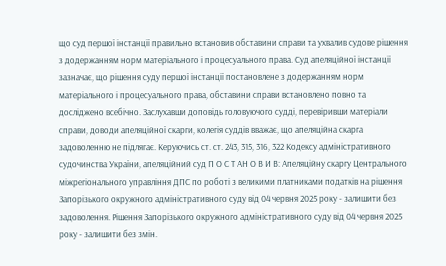що суд першої інстанції правильно встановив обставини справи та ухвалив судове рішення з додержанням норм матеріального і процесуального права. Суд апеляційної інстанції зазначає, що рішення суду першої інстанції постановлене з додержанням норм матеріального і процесуального права, обставини справи встановлено повно та досліджено всебічно. Заслухавши доповідь головуючого судді, перевіривши матеріали справи, доводи апеляційної скарги, колегія суддів вважає, що апеляційна скарга задоволенню не підлягає. Керуючись ст. ст. 243, 315, 316, 322 Кодексу адміністративного судочинства України, апеляційний суд П О С Т АН О В И В: Апеляційну скаргу Центрального міжрегіонального управління ДПС по роботі з великими платниками податків на рішення Запорізького окружного адміністративного суду від 04 червня 2025 року - залишити без задоволення. Рішення Запорізького окружного адміністративного суду від 04 червня 2025 року - залишити без змін.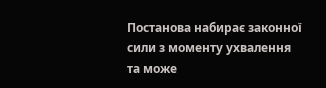Постанова набирає законної сили з моменту ухвалення та може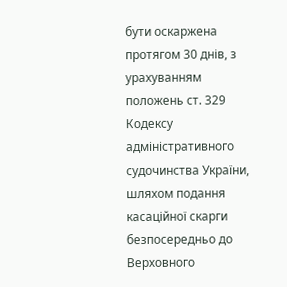бути оскаржена протягом 30 днів, з урахуванням положень ст. 329 Кодексу адміністративного судочинства України, шляхом подання касаційної скарги безпосередньо до Верховного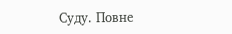Суду. Повне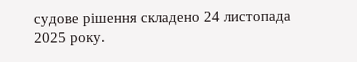судове рішення складено 24 листопада 2025 року.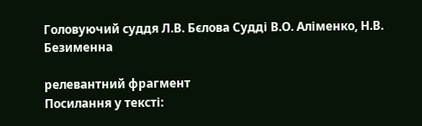Головуючий суддя Л.В. Бєлова Судді В.О. Аліменко, Н.В. Безименна

релевантний фрагмент
Посилання у тексті: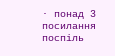· понад 3 посилання поспіль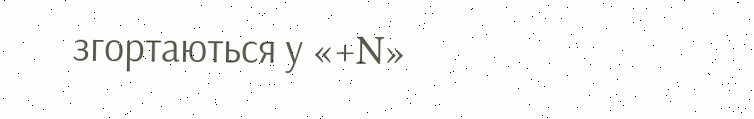згортаються у «+N»